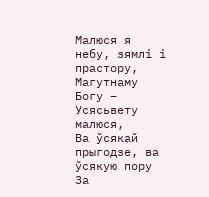Малюся я небу, зямлі і прастору,
Магутнаму Богу – Усясьвету малюся,
Ва ўсякай прыгодзе, ва ўсякую пору
За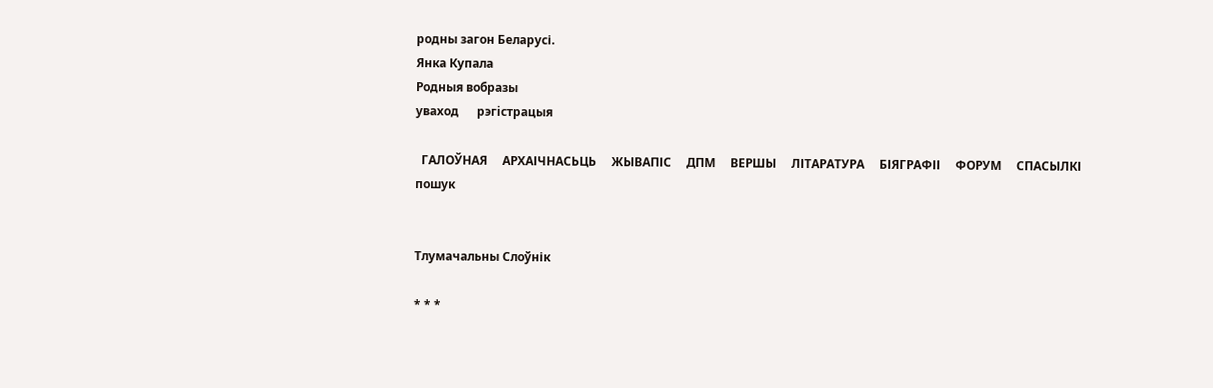родны загон Беларусі.
Янка Купала
Родныя вобразы
уваход      рэгiстрацыя

  ГАЛОЎНАЯ     АРХАІЧНАСЬЦЬ     ЖЫВАПІС     ДПМ     ВЕРШЫ     ЛІТАРАТУРА     БІЯГРАФІІ     ФОРУМ     СПАСЫЛКІ
пошук


Тлумачальны Слоўнік

* * *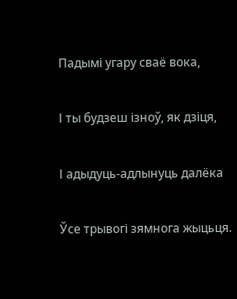Падымі угару сваё вока,

І ты будзеш ізноў, як дзіця,

І адыдуць-адлынуць далёка

Ўсе трывогі зямнога жыцьця.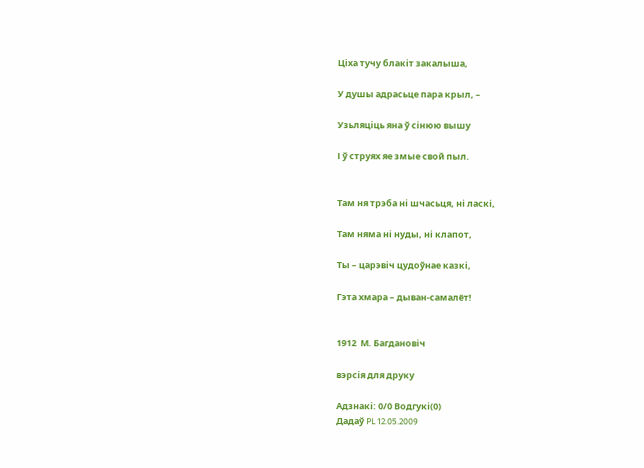Ціха тучу блакіт закалыша,

У душы адрасьце пара крыл, –

Узьляціць яна ў сінюю вышу

І ў струях яе змые свой пыл.


Там ня трэба ні шчасьця, ні ласкі,

Там няма ні нуды, ні клапот,

Ты – царэвіч цудоўнае казкі,

Гэта хмара – дыван-самалёт!


1912  М. Багдановіч

вэрсія для друку

Адзнакi: 0/0 Водгукі(0)
Дадаў PL 12.05.2009